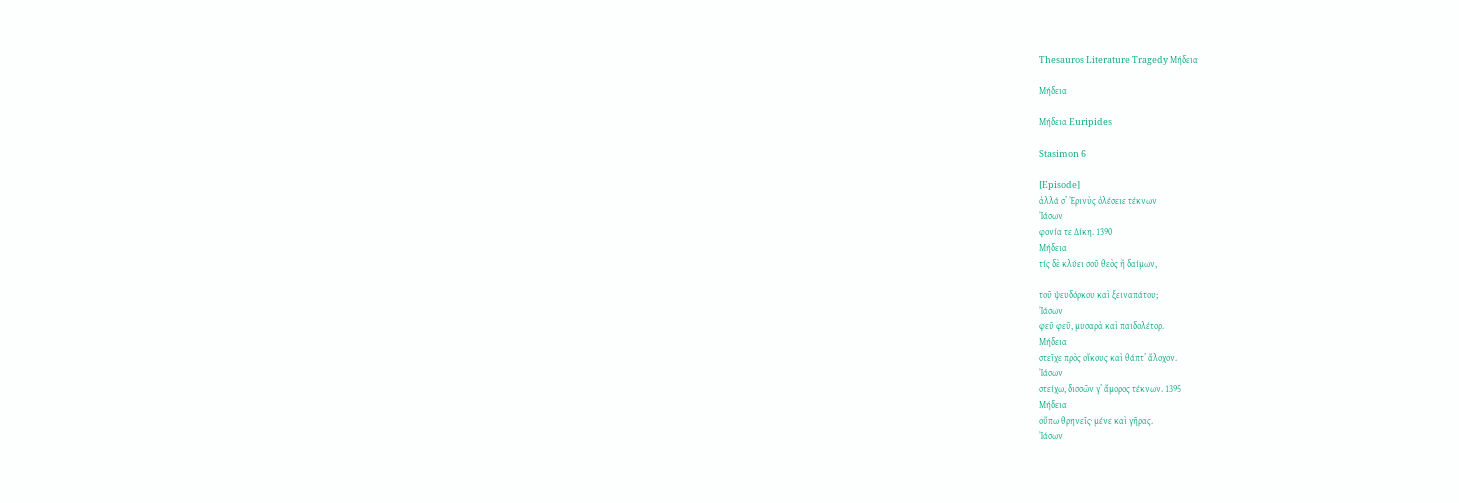Thesauros Literature Tragedy Μήδεια

Μήδεια

Μήδεια Euripides

Stasimon 6

[Episode]
ἀλλά σ’ Ἐρινὺς ὀλέσειε τέκνων
Ἰάσων
φονία τε Δίκη. 1390
Μήδεια
τίς δὲ κλύει σοῦ θεὸς ἢ δαίμων,

τοῦ ψευδόρκου καὶ ξειναπάτου;
Ἰάσων
φεῦ φεῦ, μυσαρὰ καὶ παιδολέτορ.
Μήδεια
στεῖχε πρὸς οἴκους καὶ θάπτ’ ἄλοχον.
Ἰάσων
στείχω, δισσῶν γ’ ἄμορος τέκνων. 1395
Μήδεια
οὔπω θρηνεῖς· μένε καὶ γῆρας.
Ἰάσων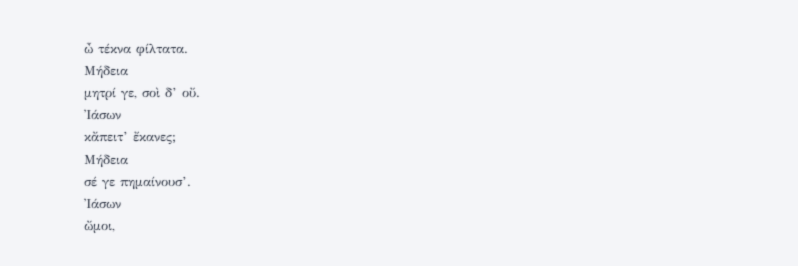ὦ τέκνα φίλτατα.
Μήδεια
μητρί γε, σοὶ δ’ οὔ.
Ἰάσων
κἄπειτ’ ἔκανες;
Μήδεια
σέ γε πημαίνουσ’.
Ἰάσων
ὤμοι,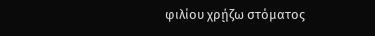φιλίου χρῄζω στόματος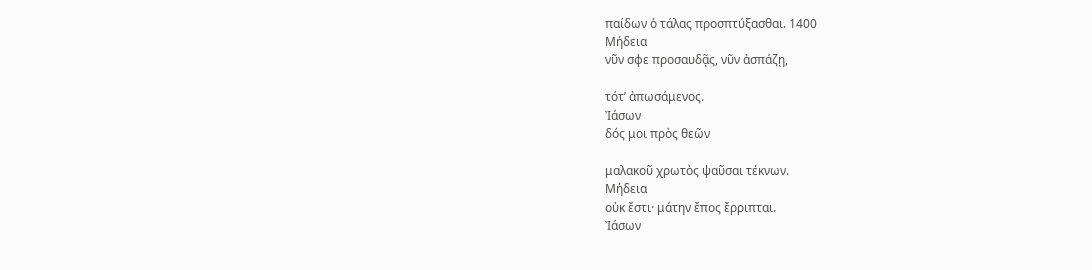παίδων ὁ τάλας προσπτύξασθαι. 1400
Μήδεια
νῦν σφε προσαυδᾷς, νῦν ἀσπάζῃ,

τότ’ ἀπωσάμενος.
Ἰάσων
δός μοι πρὸς θεῶν

μαλακοῦ χρωτὸς ψαῦσαι τέκνων.
Μήδεια
οὐκ ἔστι· μάτην ἔπος ἔρριπται.
Ἰάσων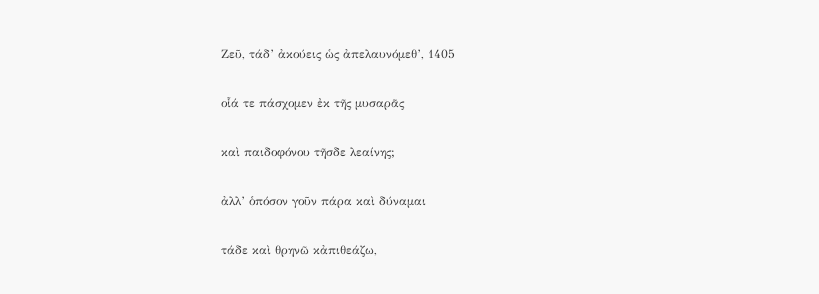Ζεῦ, τάδ’ ἀκούεις ὡς ἀπελαυνόμεθ’, 1405

οἷά τε πάσχομεν ἐκ τῆς μυσαρᾶς

καὶ παιδοφόνου τῆσδε λεαίνης;

ἀλλ’ ὁπόσον γοῦν πάρα καὶ δύναμαι

τάδε καὶ θρηνῶ κἀπιθεάζω,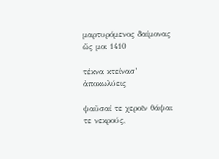μαρτυρόμενος δαίμονας ὥς μοι 1410

τέκνα κτείνασ’ ἀποκωλύεις

ψαῦσαί τε χεροῖν θάψαι τε νεκρούς,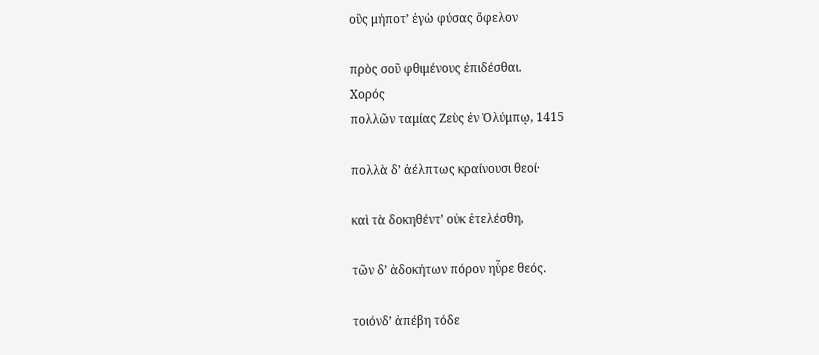οὓς μήποτ’ ἐγὼ φύσας ὄφελον

πρὸς σοῦ φθιμένους ἐπιδέσθαι.
Χορός
πολλῶν ταμίας Ζεὺς ἐν Ὀλύμπῳ, 1415

πολλὰ δ’ ἀέλπτως κραίνουσι θεοί·

καὶ τὰ δοκηθέντ’ οὐκ ἐτελέσθη,

τῶν δ’ ἀδοκήτων πόρον ηὗρε θεός.

τοιόνδ’ ἀπέβη τόδε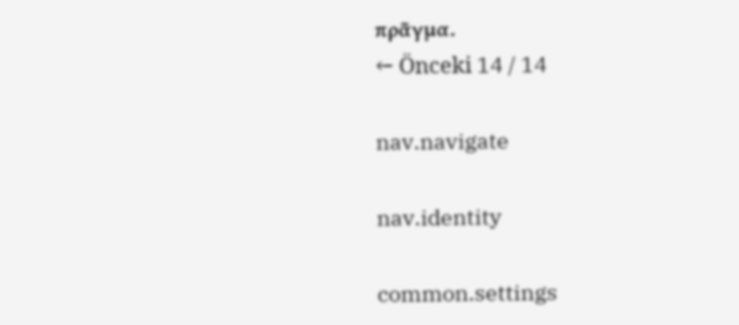πρᾶγμα.
← Önceki 14 / 14

nav.navigate

nav.identity

common.settings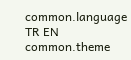common.language
TR EN
common.theme